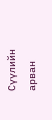Сүүлийн арван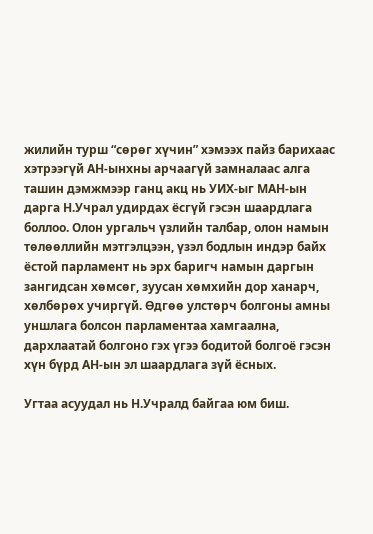жилийн турш “сөрөг хүчин” хэмээх пайз барихаас хэтрээгүй АН-ынхны арчаагүй замналаас алга ташин дэмжмээр ганц акц нь УИХ-ыг МАН-ын дарга Н.Учрал удирдах ёсгүй гэсэн шаардлага боллоо. Олон ургальч үзлийн талбар, олон намын төлөөллийн мэтгэлцээн, үзэл бодлын индэр байх ёстой парламент нь эрх баригч намын даргын зангидсан хөмсөг, зуусан хөмхийн дор ханарч, хөлбөрөх учиргүй. Өдгөө улстөрч болгоны амны уншлага болсон парламентаа хамгаална, дархлаатай болгоно гэх үгээ бодитой болгоё гэсэн хүн бүрд АН-ын эл шаардлага зүй ёсных.

Угтаа асуудал нь Н.Учралд байгаа юм биш.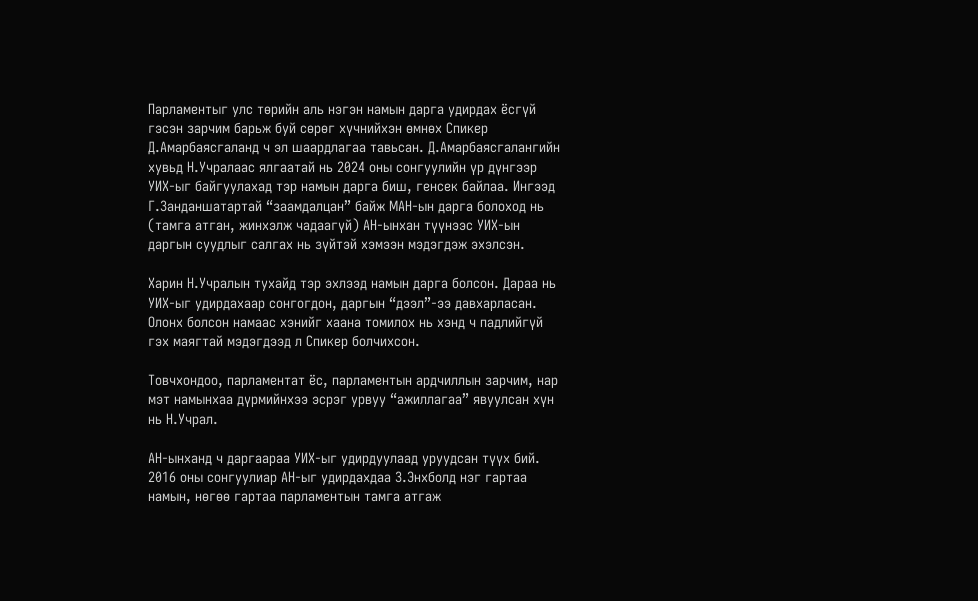Парламентыг улс төрийн аль нэгэн намын дарга удирдах ёсгүй гэсэн зарчим барьж буй сөрөг хүчнийхэн өмнөх Спикер Д.Амарбаясгаланд ч эл шаардлагаа тавьсан. Д.Амарбаясгалангийн хувьд Н.Учралаас ялгаатай нь 2024 оны сонгуулийн үр дүнгээр УИХ-ыг байгуулахад тэр намын дарга биш, генсек байлаа. Ингээд Г.Занданшатартай “заамдалцан” байж МАН-ын дарга болоход нь (тамга атган, жинхэлж чадаагүй) АН-ынхан түүнээс УИХ-ын даргын суудлыг салгах нь зүйтэй хэмээн мэдэгдэж эхэлсэн.

Харин Н.Учралын тухайд тэр эхлээд намын дарга болсон. Дараа нь УИХ-ыг удирдахаар сонгогдон, даргын “дээл”-ээ давхарласан. Олонх болсон намаас хэнийг хаана томилох нь хэнд ч падлийгүй гэх маягтай мэдэгдээд л Спикер болчихсон.

Товчхондоо, парламентат ёс, парламентын ардчиллын зарчим, нар мэт намынхаа дүрмийнхээ эсрэг урвуу “ажиллагаа” явуулсан хүн нь Н.Учрал.

АН-ынханд ч даргаараа УИХ-ыг удирдуулаад уруудсан түүх бий. 2016 оны сонгуулиар АН-ыг удирдахдаа З.Энхболд нэг гартаа намын, нөгөө гартаа парламентын тамга атгаж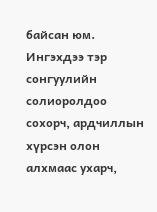байсан юм. Ингэхдээ тэр сонгуулийн солиоролдоо сохорч, ардчиллын хүрсэн олон алхмаас ухарч,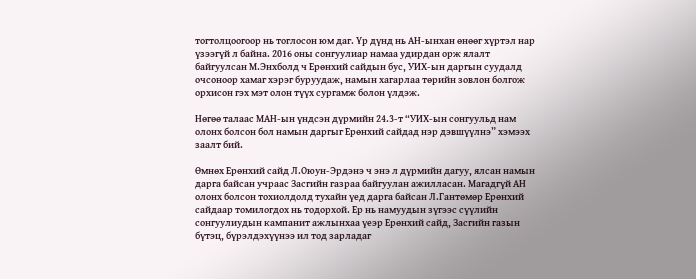тогтолцоогоор нь тоглосон юм даг. Үр дүнд нь АН-ынхан өнөөг хүртэл нар үзээгүй л байна. 2016 оны сонгуулиар намаа удирдан орж ялалт байгуулсан М.Энхболд ч Ерөнхий сайдын бус, УИХ-ын даргын суудалд очсоноор хамаг хэрэг буруудаж, намын хагарлаа төрийн зовлон болгож орхисон гэх мэт олон түүх сургамж болон үлдэж.

Нөгөө талаас МАН-ын үндсэн дүрмийн 24.3-т “УИХ-ын сонгуульд нам олонх болсон бол намын даргыг Ерөнхий сайдад нэр дэвшүүлнэ” хэмээх заалт бий.

Өмнөх Ерөнхий сайд Л.Оюун-Эрдэнэ ч энэ л дүрмийн дагуу, ялсан намын дарга байсан учраас Засгийн газраа байгуулан ажилласан. Магадгүй АН олонх болсон тохиолдолд тухайн үед дарга байсан Л.Гантөмөр Ерөнхий сайдаар томилогдох нь тодорхой. Ер нь намуудын зүгээс сүүлийн сонгуулиудын кампанит ажлынхаа үеэр Ерөнхий сайд, Засгийн газын бүтэц, бүрэлдэхүүнээ ил тод зарладаг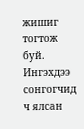жишиг тогтож буй. Ингэхдээ сонгогчид ч ялсан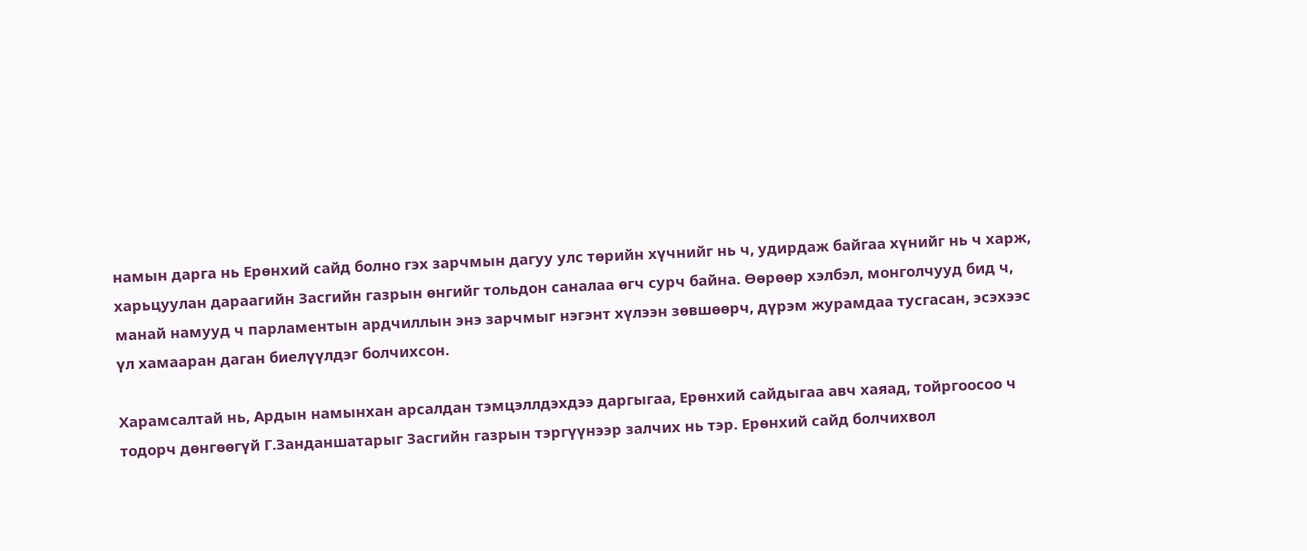намын дарга нь Ерөнхий сайд болно гэх зарчмын дагуу улс төрийн хүчнийг нь ч, удирдаж байгаа хүнийг нь ч харж, харьцуулан дараагийн Засгийн газрын өнгийг тольдон саналаа өгч сурч байна. Өөрөөр хэлбэл, монголчууд бид ч, манай намууд ч парламентын ардчиллын энэ зарчмыг нэгэнт хүлээн зөвшөөрч, дүрэм журамдаа тусгасан, эсэхээс үл хамааран даган биелүүлдэг болчихсон.

Харамсалтай нь, Ардын намынхан арсалдан тэмцэллдэхдээ даргыгаа, Ерөнхий сайдыгаа авч хаяад, тойргоосоо ч тодорч дөнгөөгүй Г.Занданшатарыг Засгийн газрын тэргүүнээр залчих нь тэр. Ерөнхий сайд болчихвол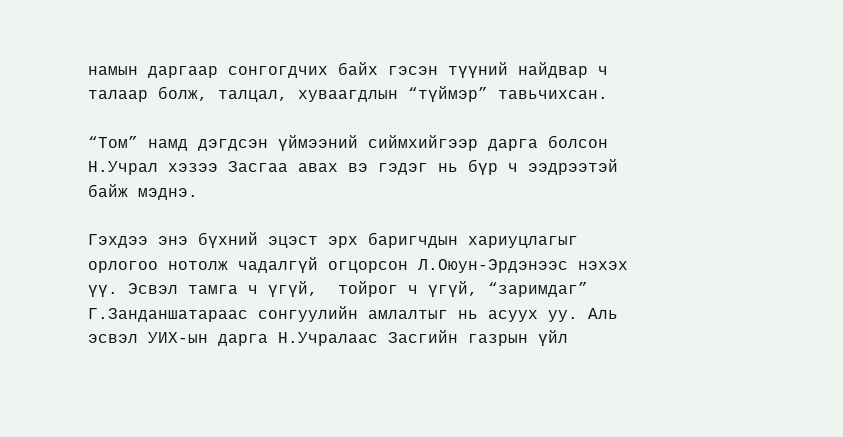намын даргаар сонгогдчих байх гэсэн түүний найдвар ч талаар болж, талцал, хуваагдлын “түймэр” тавьчихсан.

“Том” намд дэгдсэн үймээний сиймхийгээр дарга болсон Н.Учрал хэзээ Засгаа авах вэ гэдэг нь бүр ч ээдрээтэй байж мэднэ.

Гэхдээ энэ бүхний эцэст эрх баригчдын хариуцлагыг орлогоо нотолж чадалгүй огцорсон Л.Оюун-Эрдэнээс нэхэх үү. Эсвэл тамга ч үгүй,  тойрог ч үгүй, “заримдаг” Г.Занданшатараас сонгуулийн амлалтыг нь асуух уу. Аль эсвэл УИХ-ын дарга Н.Учралаас Засгийн газрын үйл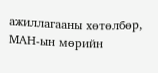ажиллагааны хөтөлбөр, МАН-ын мөрийн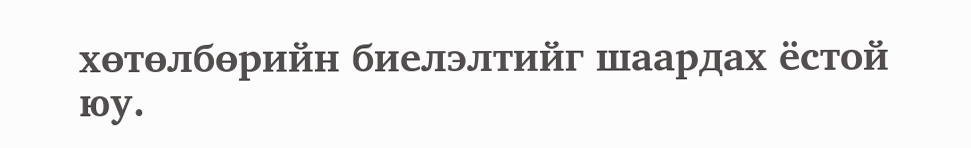хөтөлбөрийн биелэлтийг шаардах ёстой юу.